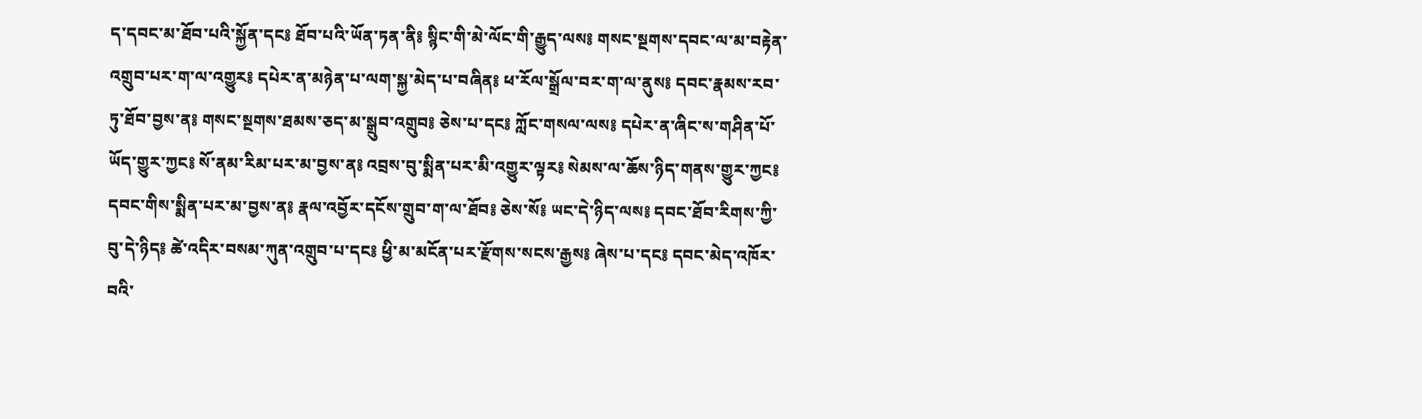ད་དབང་མ་ཐོབ་པའི་སྐྱོན་དང༔ ཐོབ་པའི་ཡོན་ཏན་ནི༔ སྙིང་གི་མེ་ལོང་གི་རྒྱུད་ལས༔ གསང་སྔགས་དབང་ལ་མ་བརྟེན་འགྲུབ་པར་ག་ལ་འགྱུར༔ དཔེར་ན་མཉེན་པ་ལག་སྐྱ་མེད་པ་བཞིན༔ ཕ་རོལ་སྒྲོལ་བར་ག་ལ་ནུས༔ དབང་རྣམས་རབ་ཏུ་ཐོབ་བྱས་ན༔ གསང་སྔགས་ཐམས་ཅད་མ་སྒྲུབ་འགྲུབ༔ ཅེས་པ་དང༔ ཀློང་གསལ་ལས༔ དཔེར་ན་ཞིང་ས་གཤིན་པོ་ཡོད་གྱུར་ཀྱང༔ སོ་ནམ་རིམ་པར་མ་བྱས་ན༔ འབྲས་བུ་སྨིན་པར་མི་འགྱུར་ལྟར༔ སེམས་ལ་ཆོས་ཉིད་གནས་གྱུར་ཀྱང༔ དབང་གིས་སྨིན་པར་མ་བྱས་ན༔ རྣལ་འབྱོར་དངོས་གྲུབ་ག་ལ་ཐོབ༔ ཅེས་སོ༔ ཡང་དེ་ཉིད་ལས༔ དབང་ཐོབ་རིགས་ཀྱི་བུ་དེ་ཉིད༔ ཚེ་འདིར་བསམ་ཀུན་འགྲུབ་པ་དང༔ ཕྱི་མ་མངོན་པར་རྫོགས་སངས་རྒྱས༔ ཞེས་པ་དང༔ དབང་མེད་འཁོར་བའི་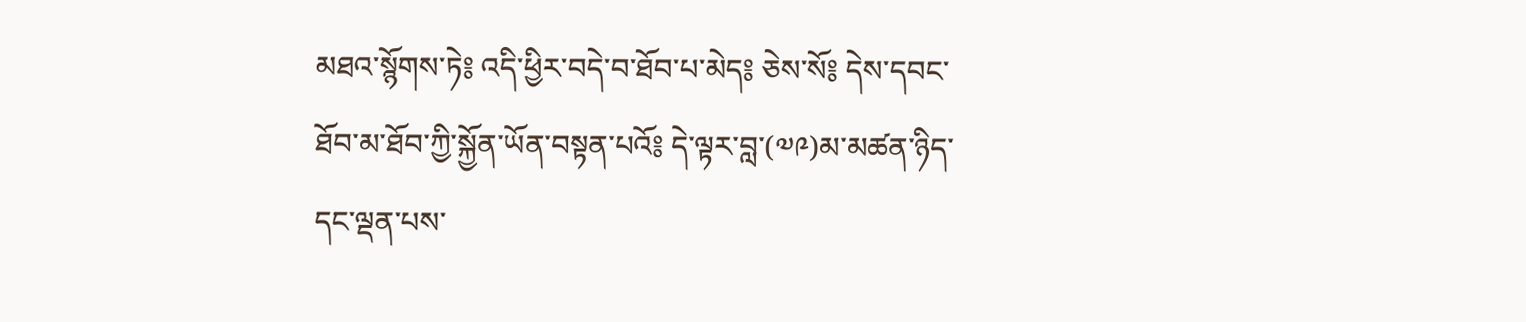མཐའ་སྙོགས་ཏེ༔ འདི་ཕྱིར་བདེ་བ་ཐོབ་པ་མེད༔ ཅེས་སོ༔ དེས་དབང་ཐོབ་མ་ཐོབ་ཀྱི་སྐྱོན་ཡོན་བསྟན་པའོ༔ དེ་ལྟར་བླ་(༧༩)མ་མཚན་ཉིད་དང་ལྡན་པས་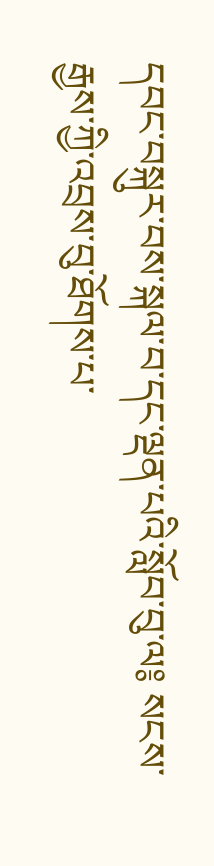དབང་བསྐུར་བས་སྐལ་བ་དང་ལྡན་པའི་སློབ་བུ་ལ༔ སངས་རྒྱས་ཀྱི་འབྲས་བུ་ཐོགས་པ་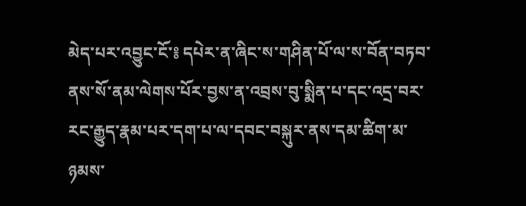མེད་པར་འབྱུང་ངོ་༔ དཔེར་ན་ཞིང་ས་གཤིན་པོ་ལ་ས་བོན་བཏབ་ནས་སོ་ནམ་ལེགས་པོར་བྱས་ན་འབྲས་བུ་སྨིན་པ་དང་འདྲ་བར་རང་རྒྱུད་རྣམ་པར་དག་པ་ལ་དབང་བསྐུར་ནས་དམ་ཚིག་མ་ཉམས་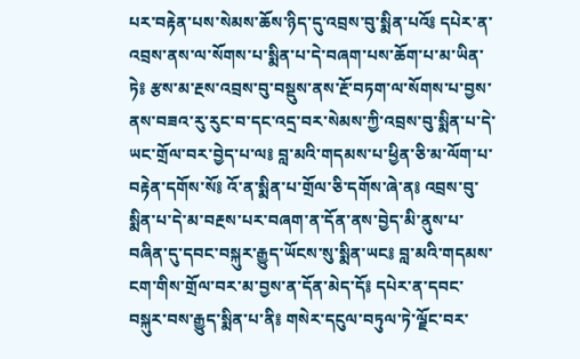པར་བརྟེན་པས་སེམས་ཆོས་ཉིད་དུ་འབྲས་བུ་སྨིན་པའོ༔ དཔེར་ན་འབྲས་ནས་ལ་སོགས་པ་སྨིན་པ་དེ་བཞག་པས་ཆོག་པ་མ་ཡིན་ཏེ༔ རྩས་མ་རྔས་འབྲས་བུ་བསྡུས་ནས་རྔོ་བཏག་ལ་སོགས་པ་བྱས་ནས་བཟའ་རུ་རུང་བ་དང་འདྲ་བར་སེམས་ཀྱི་འབྲས་བུ་སྨིན་པ་དེ་ཡང་གྲོལ་བར་བྱེད་པ་ལ༔ བླ་མའི་གདམས་པ་ཕྱིན་ཅི་མ་ལོག་པ་བརྟེན་དགོས་སོ༔ འོ་ན་སྨིན་པ་གྲོལ་ཅི་དགོས་ཞེ་ན༔ འབྲས་བུ་སྨིན་པ་དེ་མ་བརྔས་པར་བཞག་ན་དོན་ནས་བྱེད་མི་ནུས་པ་བཞིན་དུ་དབང་བསྐུར་རྒྱུད་ཡོངས་སུ་སྨིན་ཡང༔ བླ་མའི་གདམས་ངག་གིས་གྲོལ་བར་མ་བྱས་ན་དོན་མེད་དོ༔ དཔེར་ན་དབང་བསྐུར་བས་རྒྱུད་སྨིན་པ་ནི༔ གསེར་དངུལ་བཏུལ་ཏེ་ལྗོང་བར་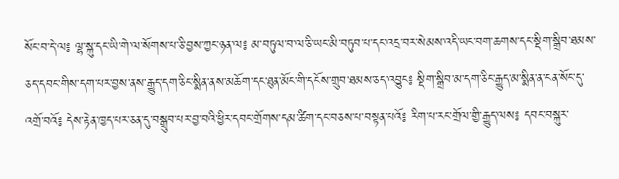སོང་བ་དེ་ལ༔ ལྷ་སྐུ་དང་ཡི་གེ་ལ་སོགས་པ་ཅི་བྱས་ཀྱང་ཉན་ལ༔ མ་བཏུལ་བ་ལ་ཅི་ཡང་མི་བཏུབ་པ་དང་འདྲ་བར་སེམས་འདི་ཡང་བག་ཆགས་དང་སྡིག་སྒྲིབ་ཐམས་ཅད་དབང་གིས་དག་པར་བྱས་ནས་རྒྱུད་དག་ཅིང་སྨིན་ནས་མཆོག་དང་ཐུན་མོང་གི་དངོས་གྲུབ་ཐམས་ཅད་འབྱུང༔ སྡིག་སྒྲིབ་མ་དག་ཅིང་རྒྱུད་མ་སྨིན་ན་ངན་སོང་དུ་འགྲོ་བའོ༔ དེས་རྟེན་ཁྱད་པར་ཅན་དུ་བསྒྲུབ་པར་བྱ་བའི་ཕྱིར་དབང་གྲོགས་དམ་ཚིག་དང་བཅས་པ་བསྟན་པའོ༔ རིག་པ་རང་གྲོལ་གྱི་རྒྱུད་ལས༔ དབང་བསྐུར་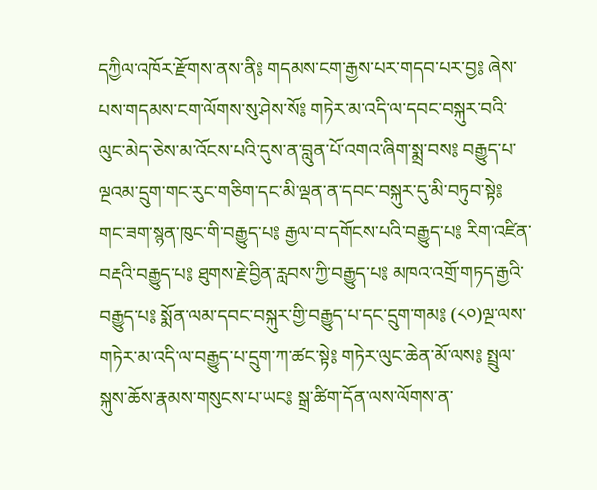དཀྱིལ་འཁོར་རྫོགས་ནས་ནི༔ གདམས་ངག་རྒྱས་པར་གདབ་པར་བྱ༔ ཞེས་པས་གདམས་ངག་ལོགས་སུ་ཤེས་སོ༔ གཏེར་མ་འདི་ལ་དབང་བསྐུར་བའི་ལུང་མེད་ཅེས་མ་འོངས་པའི་དུས་ན་བླུན་པོ་འགའ་ཞིག་སྨྲ་བས༔ བརྒྱུད་པ་ལྔའམ་དྲུག་གང་རུང་གཅིག་དང་མི་ལྡན་ན་དབང་བསྐུར་དུ་མི་བཏུབ་སྟེ༔ གང་ཟག་སྙན་ཁུང་གི་བརྒྱུད་པ༔ རྒྱལ་བ་དགོངས་པའི་བརྒྱུད་པ༔ རིག་འཛིན་བརྡའི་བརྒྱུད་པ༔ ཐུགས་རྗེ་བྱིན་རླབས་ཀྱི་བརྒྱུད་པ༔ མཁའ་འགྲོ་གཏད་རྒྱའི་བརྒྱུད་པ༔ སྨོན་ལམ་དབང་བསྐུར་གྱི་བརྒྱུད་པ་དང་དྲུག་གམ༔ (༨༠)ལྔ་ལས་གཏེར་མ་འདི་ལ་བརྒྱུད་པ་དྲུག་ཀ་ཚང་སྟེ༔ གཏེར་ལུང་ཆེན་མོ་ལས༔ སྤྲུལ་སྐུས་ཆོས་རྣམས་གསུངས་པ་ཡང༔ སྒྲ་ཚིག་དོན་ལས་ལོགས་ན་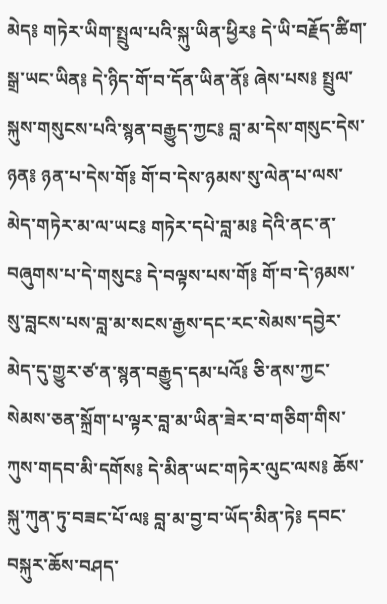མེད༔ གཏེར་ཡིག་སྤྲུལ་པའི་སྐུ་ཡིན་ཕྱིར༔ དེ་ཡི་བརྗོད་ཚིག་སྒྲ་ཡང་ཡིན༔ དེ་ཉིད་གོ་བ་དོན་ཡིན་ནོ༔ ཞེས་པས༔ སྤྲུལ་སྐུས་གསུངས་པའི་སྙན་བརྒྱུད་ཀྱང༔ བླ་མ་དེས་གསུང་དེས་ཉན༔ ཉན་པ་དེས་གོ༔ གོ་བ་དེས་ཉམས་སུ་ལེན་པ་ལས་མེད་གཏེར་མ་ལ་ཡང༔ གཏེར་དཔེ་བླ་མ༔ དེའི་ནང་ན་བཞུགས་པ་དེ་གསུང༔ དེ་བལྟས་པས་གོ༔ གོ་བ་དེ་ཉམས་སུ་བླངས་པས་བླ་མ་སངས་རྒྱས་དང་རང་སེམས་དབྱེར་མེད་དུ་གྱུར་ཙ་ན་སྙན་བརྒྱུད་དམ་པའོ༔ ཅི་ནས་ཀྱང་སེམས་ཅན་སྐྲོག་པ་ལྟར་བླ་མ་ཡིན་ཟེར་བ་གཅིག་གིས་ཀུས་གདབ་མི་དགོས༔ དེ་མིན་ཡང་གཏེར་ལུང་ལས༔ ཆོས་སྐུ་ཀུན་ཏུ་བཟང་པོ་ལ༔ བླ་མ་བྱ་བ་ཡོད་མིན་ཏེ༔ དབང་བསྐུར་ཆོས་བཤད་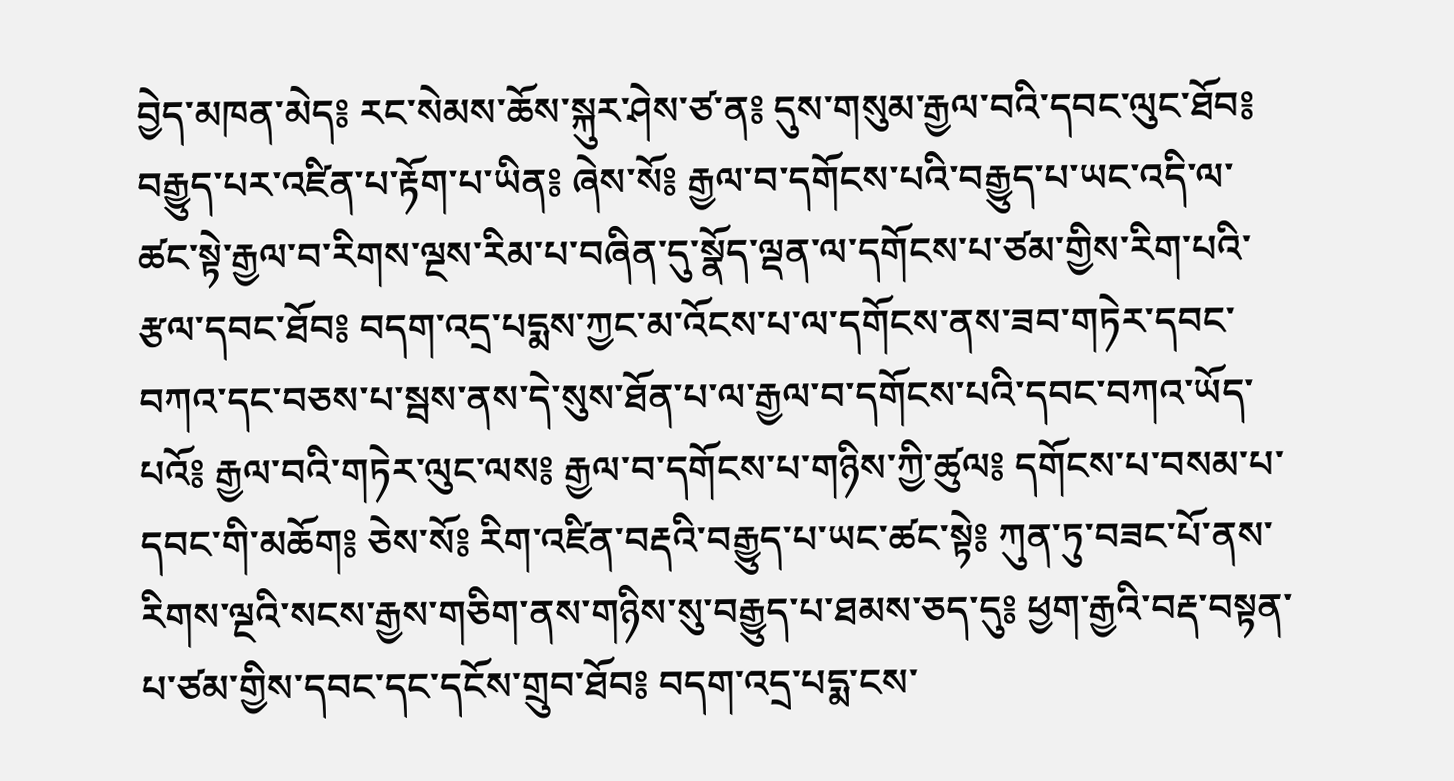བྱེད་མཁན་མེད༔ རང་སེམས་ཆོས་སྐུར་ཤེས་ཙ་ན༔ དུས་གསུམ་རྒྱལ་བའི་དབང་ལུང་ཐོབ༔ བརྒྱུད་པར་འཛིན་པ་རྟོག་པ་ཡིན༔ ཞེས་སོ༔ རྒྱལ་བ་དགོངས་པའི་བརྒྱུད་པ་ཡང་འདི་ལ་ཚང་སྟེ་རྒྱལ་བ་རིགས་ལྔས་རིམ་པ་བཞིན་དུ་སྣོད་ལྡན་ལ་དགོངས་པ་ཙམ་གྱིས་རིག་པའི་རྩལ་དབང་ཐོབ༔ བདག་འདྲ་པདྨས་ཀྱང་མ་འོངས་པ་ལ་དགོངས་ནས་ཟབ་གཏེར་དབང་བཀའ་དང་བཅས་པ་སྦས་ནས་དེ་སུས་ཐོན་པ་ལ་རྒྱལ་བ་དགོངས་པའི་དབང་བཀའ་ཡོད་པའོ༔ རྒྱལ་བའི་གཏེར་ལུང་ལས༔ རྒྱལ་བ་དགོངས་པ་གཉིས་ཀྱི་ཚུལ༔ དགོངས་པ་བསམ་པ་དབང་གི་མཆོག༔ ཅེས་སོ༔ རིག་འཛིན་བརྡའི་བརྒྱུད་པ་ཡང་ཚང་སྟེ༔ ཀུན་ཏུ་བཟང་པོ་ནས་རིགས་ལྔའི་སངས་རྒྱས་གཅིག་ནས་གཉིས་སུ་བརྒྱུད་པ་ཐམས་ཅད་དུ༔ ཕྱག་རྒྱའི་བརྡ་བསྟན་པ་ཙམ་གྱིས་དབང་དང་དངོས་གྲུབ་ཐོབ༔ བདག་འདྲ་པདྨ་ངས་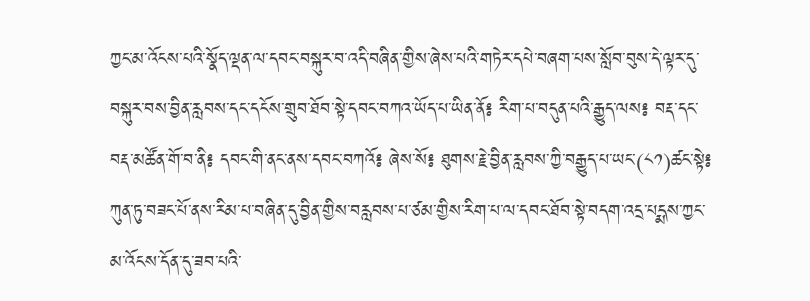ཀྱང་མ་འོངས་པའི་སྣོད་ལྡན་ལ་དབང་བསྐུར་བ་འདི་བཞིན་གྱིས་ཞེས་པའི་གཏེར་དཔེ་བཞག་པས་སློབ་བུས་དེ་ལྟར་དུ་བསྐུར་བས་བྱིན་རླབས་དང་དངོས་གྲུབ་ཐོབ་སྟེ་དབང་བཀའ་ཡོད་པ་ཡིན་ནོ༔ རིག་པ་བདུན་པའི་རྒྱུད་ལས༔ བརྡ་དང་བརྡ་མཚོན་གོ་བ་ནི༔ དབང་གི་ནང་ནས་དབང་བཀའོ༔ ཞེས་སོ༔ ཐུགས་རྗེ་བྱིན་རླབས་ཀྱི་བརྒྱུད་པ་ཡང་(༨༡)ཚང་སྟེ༔ ཀུན་ཏུ་བཟང་པོ་ནས་རིམ་པ་བཞིན་དུ་བྱིན་གྱིས་བརླབས་པ་ཙམ་གྱིས་རིག་པ་ལ་དབང་ཐོབ་སྟེ་བདག་འདྲ་པདྨས་ཀྱང་མ་འོངས་དོན་དུ་ཟབ་པའི་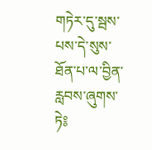གཏེར་དུ་སྦས་པས་དེ་སུས་ཐོན་པ་ལ་བྱིན་རླབས་ཞུགས་ཏེ༔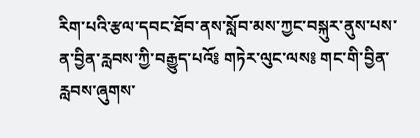རིག་པའི་རྩལ་དབང་ཐོབ་ནས་སློབ་མས་ཀྱང་བསྐུར་ནུས་པས་ན་བྱིན་རླབས་ཀྱི་བརྒྱུད་པའོ༔ གཏེར་ལུང་ལས༔ གང་གི་བྱིན་རླབས་ཞུགས་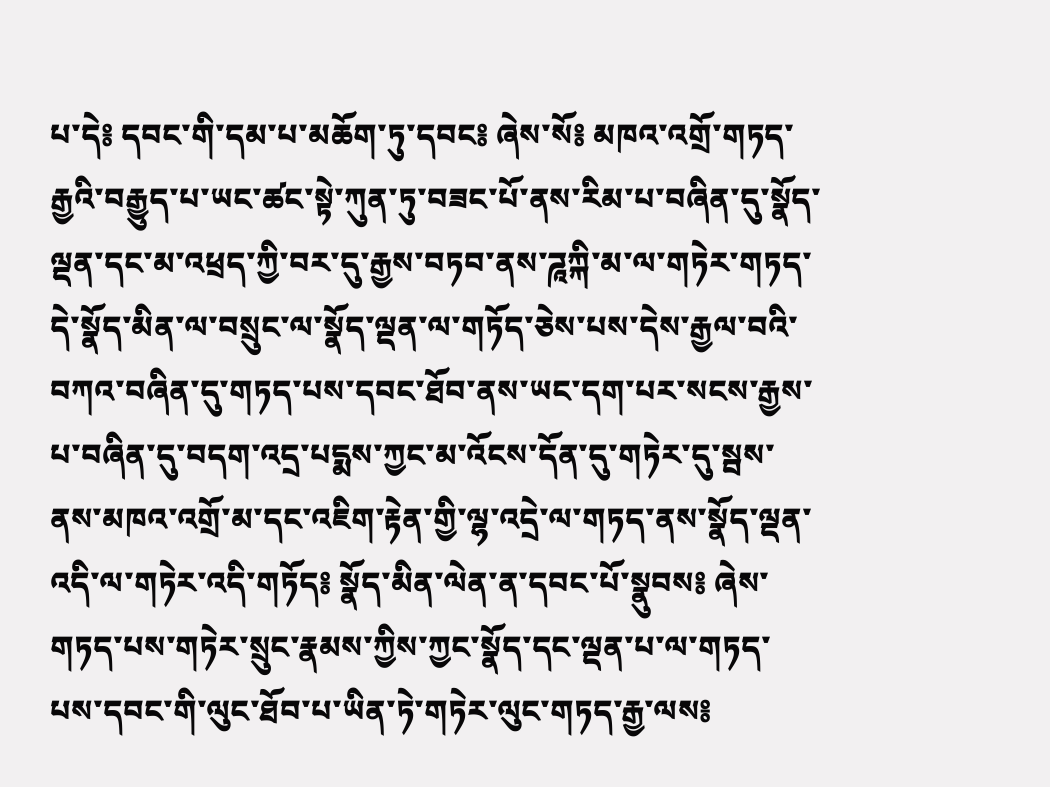པ་དེ༔ དབང་གི་དམ་པ་མཆོག་ཏུ་དབང༔ ཞེས་སོ༔ མཁའ་འགྲོ་གཏད་རྒྱའི་བརྒྱུད་པ་ཡང་ཚང་སྟེ་ཀུན་ཏུ་བཟང་པོ་ནས་རིམ་པ་བཞིན་དུ་སྣོད་ལྡན་དང་མ་འཕྲད་ཀྱི་བར་དུ་རྒྱས་བཏབ་ནས་ཌཱཀྐི་མ་ལ་གཏེར་གཏད་དེ་སྣོད་མིན་ལ་བསྲུང་ལ་སྣོད་ལྡན་ལ་གཏོད་ཅེས་པས་དེས་རྒྱལ་བའི་བཀའ་བཞིན་དུ་གཏད་པས་དབང་ཐོབ་ནས་ཡང་དག་པར་སངས་རྒྱས་པ་བཞིན་དུ་བདག་འདྲ་པདྨས་ཀྱང་མ་འོངས་དོན་དུ་གཏེར་དུ་སྦས་ནས་མཁའ་འགྲོ་མ་དང་འཇིག་རྟེན་གྱི་ལྷ་འདྲེ་ལ་གཏད་ནས་སྣོད་ལྡན་འདི་ལ་གཏེར་འདི་གཏོད༔ སྣོད་མིན་ལེན་ན་དབང་པོ་སྣུབས༔ ཞེས་གཏད་པས་གཏེར་སྲུང་རྣམས་ཀྱིས་ཀྱང་སྣོད་དང་ལྡན་པ་ལ་གཏད་པས་དབང་གི་ལུང་ཐོབ་པ་ཡིན་ཏེ་གཏེར་ལུང་གཏད་རྒྱ་ལས༔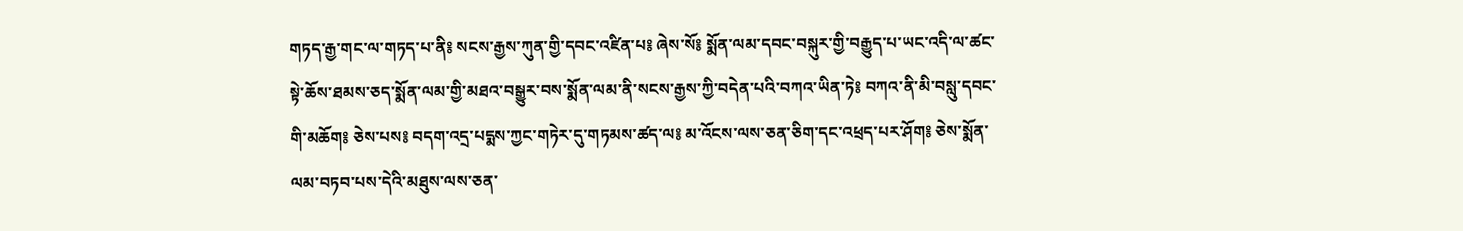གཏད་རྒྱ་གང་ལ་གཏད་པ་ནི༔ སངས་རྒྱས་ཀུན་གྱི་དབང་འཛིན་པ༔ ཞེས་སོ༔ སྨོན་ལམ་དབང་བསྐུར་གྱི་བརྒྱུད་པ་ཡང་འདི་ལ་ཚང་སྟེ་ཆོས་ཐམས་ཅད་སྨོན་ལམ་གྱི་མཐའ་བསྒྱུར་བས་སྨོན་ལམ་ནི་སངས་རྒྱས་ཀྱི་བདེན་པའི་བཀའ་ཡིན་ཏེ༔ བཀའ་ནི་མི་བསླུ་དབང་གི་མཆོག༔ ཅེས་པས༔ བདག་འདྲ་པདྨས་ཀྱང་གཏེར་དུ་གཏམས་ཚད་ལ༔ མ་འོངས་ལས་ཅན་ཅིག་དང་འཕྲད་པར་ཤོག༔ ཅེས་སྨོན་ལམ་བཏབ་པས་དེའི་མཐུས་ལས་ཅན་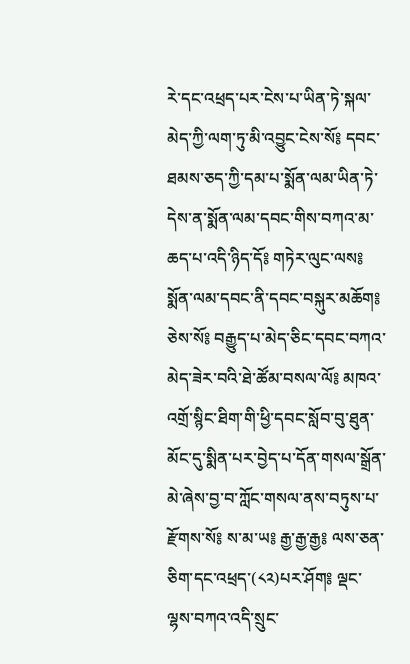རེ་དང་འཕྲད་པར་ངེས་པ་ཡིན་ཏེ་སྐལ་མེད་ཀྱི་ལག་ཏུ་མི་འབྱུང་ངེས་སོ༔ དབང་ཐམས་ཅད་ཀྱི་དམ་པ་སྨོན་ལམ་ཡིན་ཏེ་དེས་ན་སྨོན་ལམ་དབང་གིས་བཀའ་མ་ཆད་པ་འདི་ཉིད་དོ༔ གཏེར་ལུང་ལས༔ སྨོན་ལམ་དབང་ནི་དབང་བསྐུར་མཆོག༔ ཅེས་སོ༔ བརྒྱུད་པ་མེད་ཅིང་དབང་བཀའ་མེད་ཟེར་བའི་ཐེ་ཚོམ་བསལ་ལོ༔ མཁའ་འགྲོ་སྙིང་ཐིག་གི་ཕྱི་དབང་སློབ་བུ་ཐུན་མོང་དུ་སྨིན་པར་བྱེད་པ་དོན་གསལ་སྒྲོན་མེ་ཞེས་བྱ་བ་ཀློང་གསལ་ནས་བཏུས་པ་རྫོགས་སོ༔ ས་མ་ཡ༔ རྒྱ་རྒྱ་རྒྱ༔ ལས་ཅན་ཅིག་དང་འཕྲད་(༨༢)པར་ཤོག༔ ལྡང་ལྷས་བཀའ་འདི་སྲུང་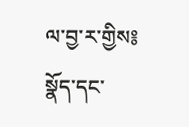ལ་བྱ་ར་གྱིས༔ སྣོད་དང་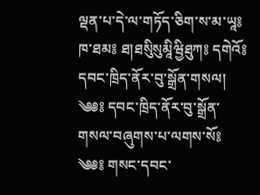ལྡན་པ་དེ་ལ་གཏོད་ཅིག་ས་མ་ཡཱ༔ ཁ་ཐམ༔ ཐ།ཐསིུསུམཱིཝྱིཐུཀ༔ དགེའོ༔
དབང་ཁྲིད་ནོར་བུ་སྒྲོན་གསལ།
༄༅༔ དབང་ཁྲིད་ནོར་བུ་སྒྲོན་གསལ་བཞུགས་པ་ལགས་སོ༔
༄༅༔ གསང་དབང་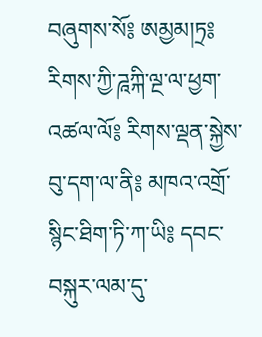བཞུགས་སོ༔ ཨམྱམ།ཏྲ༔ རིགས་ཀྱི་ཌཱཀྐི་ལྔ་ལ་ཕྱག་འཚལ་ལོ༔ རིགས་ལྡན་སྐྱེས་བུ་དག་ལ་ནི༔ མཁའ་འགྲོ་སྙིང་ཐིག་ཏི་ཀ་ཡི༔ དབང་བསྐུར་ལམ་དུ་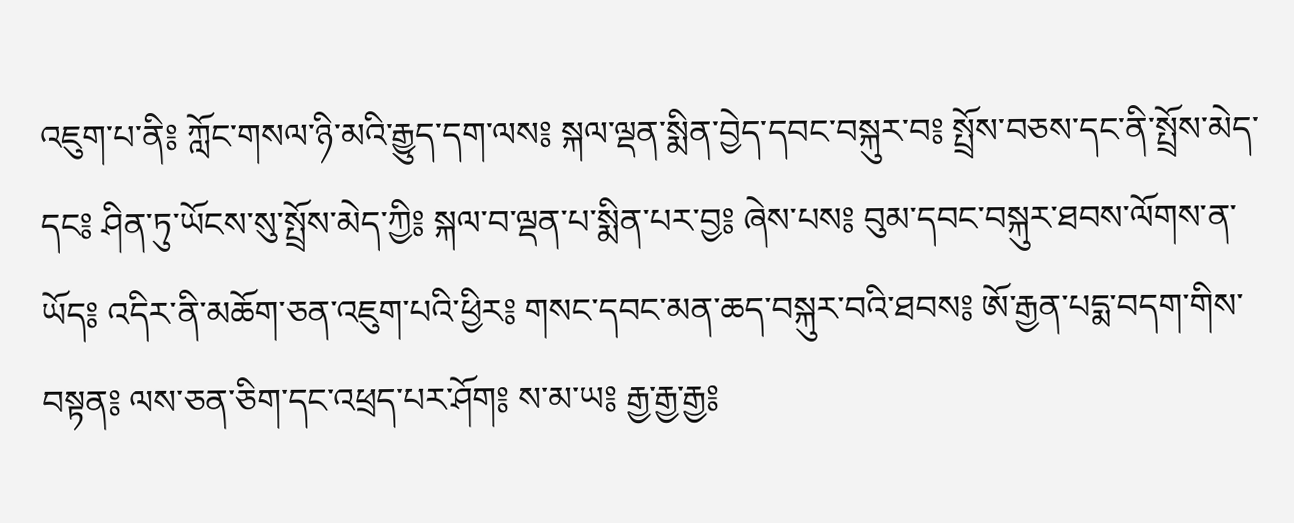འཇུག་པ་ནི༔ ཀློང་གསལ་ཉི་མའི་རྒྱུད་དག་ལས༔ སྐལ་ལྡན་སྨིན་བྱེད་དབང་བསྐུར་བ༔ སྤྲོས་བཅས་དང་ནི་སྤྲོས་མེད་དང༔ ཤིན་ཏུ་ཡོངས་སུ་སྤྲོས་མེད་ཀྱི༔ སྐལ་བ་ལྡན་པ་སྨིན་པར་བྱ༔ ཞེས་པས༔ བུམ་དབང་བསྐུར་ཐབས་ལོགས་ན་ཡོད༔ འདིར་ནི་མཆོག་ཅན་འཇུག་པའི་ཕྱིར༔ གསང་དབང་མན་ཆད་བསྐུར་བའི་ཐབས༔ ཨོ་རྒྱན་པདྨ་བདག་གིས་བསྟན༔ ལས་ཅན་ཅིག་དང་འཕྲད་པར་ཤོག༔ ས་མ་ཡ༔ རྒྱ་རྒྱ་རྒྱ༔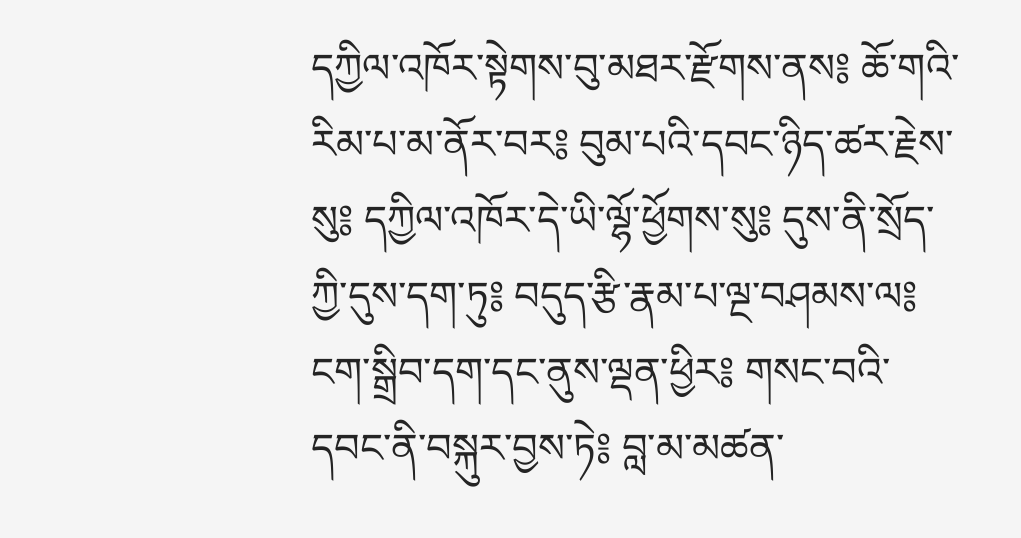དཀྱིལ་འཁོར་སྟེགས་བུ་མཐར་རྫོགས་ནས༔ ཆོ་གའི་རིམ་པ་མ་ནོར་བར༔ བུམ་པའི་དབང་ཉིད་ཚར་རྗེས་སུ༔ དཀྱིལ་འཁོར་དེ་ཡི་ལྷོ་ཕྱོགས་སུ༔ དུས་ནི་སྲོད་ཀྱི་དུས་དག་ཏུ༔ བདུད་རྩི་རྣམ་པ་ལྔ་བཤམས་ལ༔ ངག་སྒྲིབ་དག་དང་ནུས་ལྡན་ཕྱིར༔ གསང་བའི་དབང་ནི་བསྐུར་བྱས་ཏེ༔ བླ་མ་མཚན་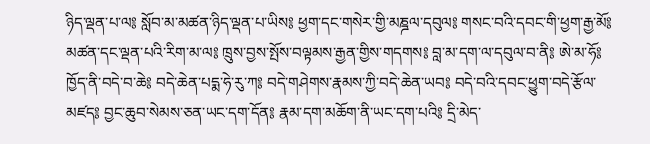ཉིད་ལྡན་པ་ལ༔ སློབ་མ་མཚན་ཉིད་ལྡན་པ་ཡིས༔ ཕྱག་དང་གསེར་གྱི་མཎྜལ་དབུལ༔ གསང་བའི་དབང་གི་ཕྱག་རྒྱ་མོ༔ མཚན་དང་ལྡན་པའི་རིག་མ་ལ༔ ཁྲུས་བྱས་སྤོས་བལྟམས་རྒྱན་གྱིས་གདགས༔ བླ་མ་དག་ལ་དབུལ་བ་ནི༔ ཨེ་མ་ཧོ༔ ཁྱོད་ནི་བདེ་བ་ཆེ༔ བདེ་ཆེན་པདྨ་ཧེ་རུ་ཀ༔ བདེ་གཤེགས་རྣམས་ཀྱི་བདེ་ཆེན་ཡབ༔ བདེ་བའི་དབང་ཕྱུག་བདེ་རྩོལ་མཛད༔ བྱང་ཆུབ་སེམས་ཅན་ཡང་དག་དོན༔ རྣམ་དག་མཆོག་ནི་ཡང་དག་པའི༔ དྲི་མེད་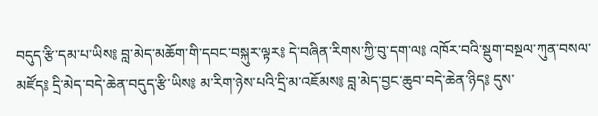བདུད་རྩི་དམ་པ་ཡིས༔ བླ་མེད་མཆོག་གི་དབང་བསྐུར་ལྟར༔ དེ་བཞིན་རིགས་ཀྱི་བུ་དག་ལ༔ འཁོར་བའི་སྡུག་བསྔལ་ཀུན་བསལ་མཛོད༔ དྲི་མེད་བདེ་ཆེན་བདུད་རྩི་ཡིས༔ མ་རིག་ཉེས་པའི་དྲི་མ་འཇོམས༔ བླ་མེད་བྱང་ཆུབ་བདེ་ཆེན་ཉིད༔ དུས་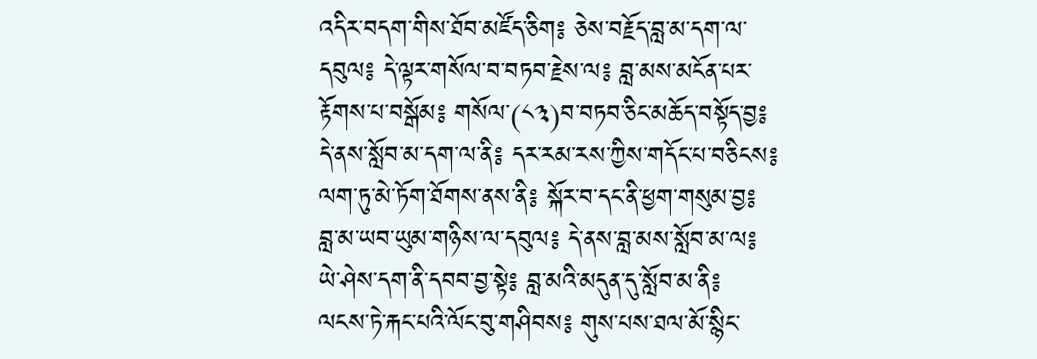འདིར་བདག་གིས་ཐོབ་མཛོད་ཅིག༔ ཅེས་བརྗོད་བླ་མ་དག་ལ་དབུལ༔ དེ་ལྟར་གསོལ་བ་བཏབ་རྗེས་ལ༔ བླ་མས་མངོན་པར་རྟོགས་པ་བསྒོམ༔ གསོལ་(༨༣)བ་བཏབ་ཅིང་མཆོད་བསྟོད་བྱ༔ དེ་ནས་སློབ་མ་དག་ལ་ནི༔ དར་རམ་རས་ཀྱིས་གདོང་པ་བཅིངས༔ ལག་ཏུ་མེ་ཏོག་ཐོགས་ནས་ནི༔ སྐོར་བ་དང་ནི་ཕྱག་གསུམ་བྱ༔ བླ་མ་ཡབ་ཡུམ་གཉིས་ལ་དབུལ༔ དེ་ནས་བླ་མས་སློབ་མ་ལ༔ ཡེ་ཤེས་དག་ནི་དབབ་བྱ་སྟེ༔ བླ་མའི་མདུན་དུ་སློབ་མ་ནི༔ ལངས་ཏེ་རྐང་པའི་ལོང་བུ་གཤིབས༔ གུས་པས་ཐལ་མོ་སྙིང་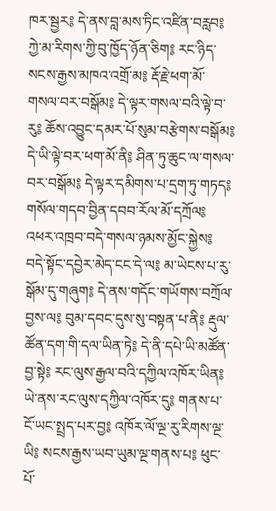ཁར་སྦྱར༔ དེ་ནས་བླ་མས་ཏིང་འཛིན་བརླབ༔ ཀྱེ་མ་རིགས་ཀྱི་བུ་ཁྱོད་ཉོན་ཅིག༔ རང་ཉིད་སངས་རྒྱས་མཁའ་འགྲོ་མ༔ རྡོ་རྗེ་ཕག་མོ་གསལ་བར་བསྒོམ༔ དེ་ལྟར་གསལ་བའི་ལྟེ་བ་རུ༔ ཆོས་འབྱུང་དམར་པོ་སུམ་བརྩེགས་བསྒོམ༔ དེ་ཡི་ལྟེ་བར་ཕག་མོ་ནི༔ ཤིན་ཏུ་ཆུང་ལ་གསལ་བར་བསྒོམ༔ དེ་ལྟར་དམིགས་པ་དྲག་ཏུ་གཏད༔ གསོལ་གདབ་བྱིན་དབབ་རོལ་མོ་དཀྲོལ༔ འཕར་འཁྲབ་བདེ་གསལ་ཉམས་མྱོང་སྐྱེས༔ བདེ་སྟོང་དབྱེར་མེད་ངང་དེ་ལ༔ མ་ཡེངས་པ་རུ་སྒོམ་དུ་གཞུག༔ དེ་ནས་གདོང་གཡོགས་བཀྲོལ་བྱས་ལ༔ བུམ་དབང་དུས་སུ་བསྟན་པ་ནི༔ རྡུལ་ཚོན་དག་གི་དལ་ཡིན་ཏེ༔ དེ་ནི་དཔེ་ཡི་མཚོན་བྱ་སྟེ༔ རང་ལུས་རྒྱལ་བའི་དཀྱིལ་འཁོར་ཡིན༔ ཡེ་ནས་རང་ལུས་དཀྱིལ་འཁོར་དུ༔ གནས་པ་ངོ་ཡང་སྤྲད་པར་བྱ༔ འཁོར་ལོ་ལྔ་རུ་རིགས་ལྔ་ཡི༔ སངས་རྒྱས་ཡབ་ཡུམ་ལྔ་གནས་པ༔ ཕུང་པོ་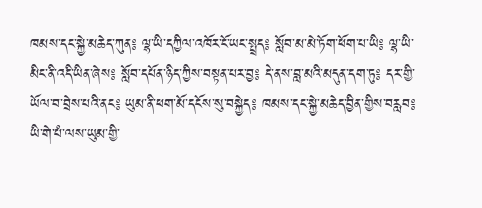ཁམས་དང་སྐྱེ་མཆེད་ཀུན༔ ལྷ་ཡི་དཀྱིལ་འཁོར་ངོ་ཡང་སྤྲད༔ སློབ་མ་མེ་ཏོག་ཕོག་པ་ཡི༔ ལྷ་ཡི་མིང་ནི་འདི་ཡིན་ཞེས༔ སློབ་དཔོན་ཉིད་ཀྱིས་བསྟན་པར་བྱ༔ དེ་ནས་བླ་མའི་མདུན་དག་ཏུ༔ དར་གྱི་ཡོལ་བ་བྲེས་པའི་ནང༔ ཡུམ་ནི་ཕག་མོ་དངོས་སུ་བསྐྱེད༔ ཁམས་དང་སྐྱེ་མཆེད་བྱིན་གྱིས་བརླབ༔ ཡི་གེ་པཾ་ལས་ཡུམ་གྱི་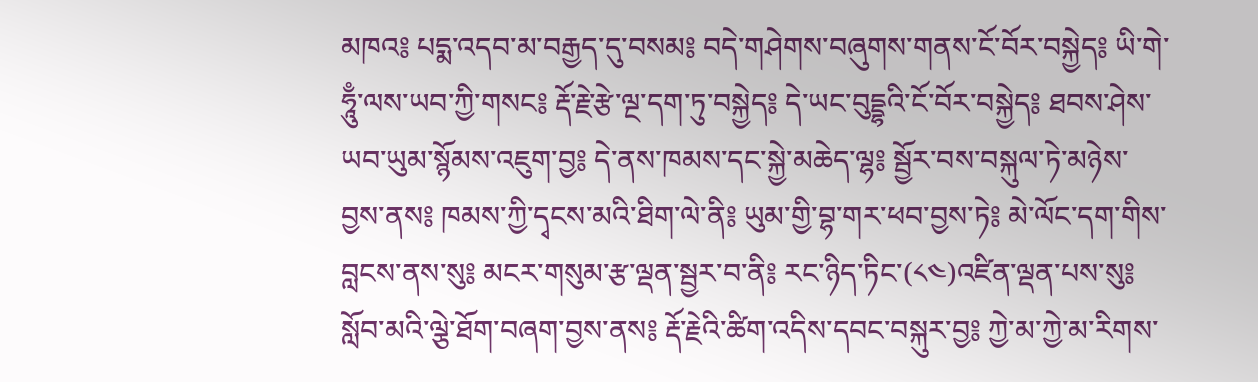མཁའ༔ པདྨ་འདབ་མ་བརྒྱད་དུ་བསམ༔ བདེ་གཤེགས་བཞུགས་གནས་ངོ་བོར་བསྐྱེད༔ ཡི་གེ་ཧཱུྃ་ལས་ཡབ་ཀྱི་གསང༔ རྡོ་རྗེ་རྩེ་ལྔ་དག་ཏུ་བསྐྱེད༔ དེ་ཡང་བུདྡྷའི་ངོ་བོར་བསྐྱེད༔ ཐབས་ཤེས་ཡབ་ཡུམ་སྙོམས་འཇུག་བྱ༔ དེ་ནས་ཁམས་དང་སྐྱེ་མཆེད་ལྷ༔ སྦྱོར་བས་བསྐུལ་ཏེ་མཉེས་བྱས་ནས༔ ཁམས་ཀྱི་དྭངས་མའི་ཐིག་ལེ་ནི༔ ཡུམ་གྱི་བྷ་གར་ཕབ་བྱས་ཏེ༔ མེ་ལོང་དག་གིས་བླངས་ནས་སུ༔ མངར་གསུམ་རྩ་ལྡན་སྦྱར་བ་ནི༔ རང་ཉིད་ཏིང་(༨༤)འཛིན་ལྡན་པས་སུ༔ སློབ་མའི་ལྕེ་ཐོག་བཞག་བྱས་ནས༔ རྡོ་རྗེའི་ཚིག་འདིས་དབང་བསྐུར་བྱ༔ ཀྱེ་མ་ཀྱེ་མ་རིགས་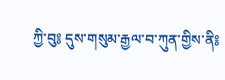ཀྱི་བུ༔ དུས་གསུམ་རྒྱལ་བ་ཀུན་གྱིས་ནི༔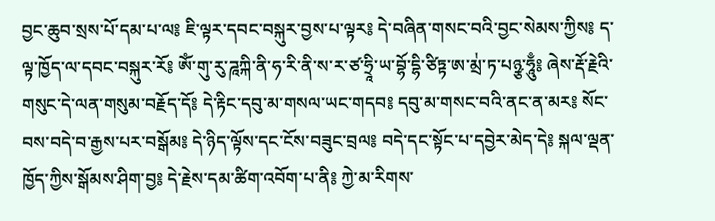བྱང་ཆུབ་སྲས་པོ་དམ་པ་ལ༔ ཇི་ལྟར་དབང་བསྐུར་བྱས་པ་ལྟར༔ དེ་བཞིན་གསང་བའི་བྱང་སེམས་ཀྱིས༔ ད་ལྟ་ཁྱོད་ལ་དབང་བསྐུར་རོ༔ ཨོཾ་གུ་རུ་ཌཱཀྐི་ནི་ཧ་རི་ནི་ས་ར་ཙ་ཧྲཱི་ཡ་བྷོ་དྷི་ཙིཏྟ་ཨ་མྲ྇་ཏ་པཉྩ་ཧཱུྃ༔ ཞེས་རྡོ་རྗེའི་གསུང་དེ་ལན་གསུམ་བརྗོད་དོ༔ དེ་རྟིང་དབུ་མ་གསལ་ཡང་གདབ༔ དབུ་མ་གསང་བའི་ནང་ན་མར༔ སོང་བས་བདེ་བ་རྒྱས་པར་བསྒོམ༔ དེ་ཉིད་ལྟོས་དང་ངོས་བཟུང་བྲལ༔ བདེ་དང་སྟོང་པ་དབྱེར་མེད་དེ༔ སྐལ་ལྡན་ཁྱོད་ཀྱིས་སྒོམས་ཤིག་བྱ༔ དེ་རྗེས་དམ་ཚིག་འབོག་པ་ནི༔ ཀྱེ་མ་རིགས་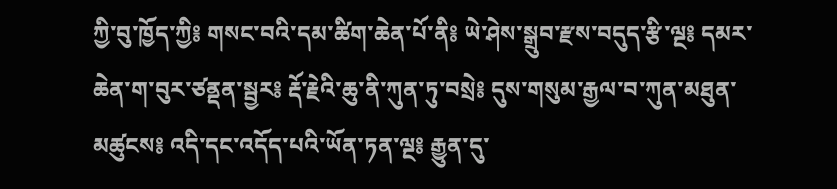ཀྱི་བུ་ཁྱོད་ཀྱི༔ གསང་བའི་དམ་ཚིག་ཆེན་པོ་ནི༔ ཡེ་ཤེས་སྒྲུབ་རྫས་བདུད་རྩི་ལྔ༔ དམར་ཆེན་ག་བུར་ཙནྡན་སྦྱར༔ རྡོ་རྗེའི་ཆུ་ནི་ཀུན་ཏུ་བསྲེ༔ དུས་གསུམ་རྒྱལ་བ་ཀུན་མཐུན་མཚུངས༔ འདི་དང་འདོད་པའི་ཡོན་ཏན་ལྔ༔ རྒྱུན་དུ་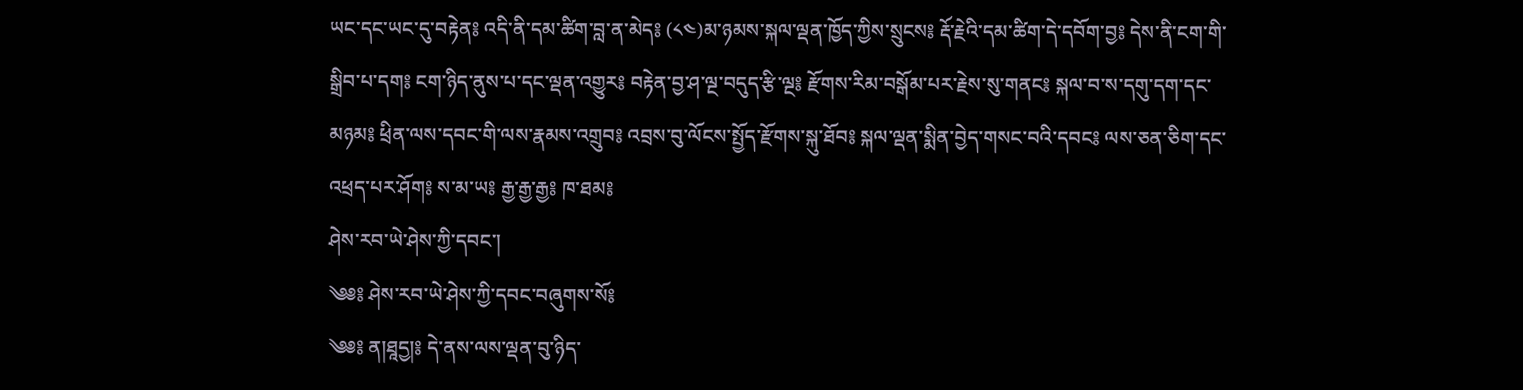ཡང་དང་ཡང་དུ་བརྟེན༔ འདི་ནི་དམ་ཚིག་བླ་ན་མེད༔ (༨༤)མ་ཉམས་སྐལ་ལྡན་ཁྱོད་ཀྱིས་སྲུངས༔ རྡོ་རྗེའི་དམ་ཚིག་དེ་དབོག་བྱ༔ དེས་ནི་ངག་གི་སྒྲིབ་པ་དག༔ ངག་ཉིད་ནུས་པ་དང་ལྡན་འགྱུར༔ བརྟེན་བྱ་ཤ་ལྔ་བདུད་རྩི་ལྔ༔ རྫོགས་རིམ་བསྒོམ་པར་རྗེས་སུ་གནང༔ སྐལ་བ་ས་དགུ་དག་དང་མཉམ༔ ཕྲིན་ལས་དབང་གི་ལས་རྣམས་འགྲུབ༔ འབྲས་བུ་ལོངས་སྤྱོད་རྫོགས་སྐུ་ཐོབ༔ སྐལ་ལྡན་སྨིན་བྱེད་གསང་བའི་དབང༔ ལས་ཅན་ཅིག་དང་འཕྲད་པར་ཤོག༔ ས་མ་ཡ༔ རྒྱ་རྒྱ་རྒྱ༔ ཁ་ཐམ༔
ཤེས་རབ་ཡེ་ཤེས་ཀྱི་དབང་།
༄༅༔ ཤེས་རབ་ཡེ་ཤེས་ཀྱི་དབང་བཞུགས་སོ༔
༄༅༔ ན།ཐཱདྱ།༔ དེ་ནས་ལས་ལྡན་བུ་ཉིད་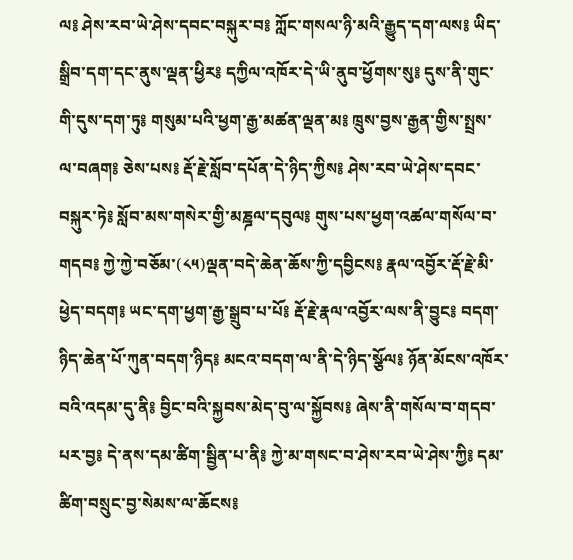ལ༔ ཤེས་རབ་ཡེ་ཤེས་དབང་བསྐུར་བ༔ ཀློང་གསལ་ཉི་མའི་རྒྱུད་དག་ལས༔ ཡིད་སྒྲིབ་དག་དང་ནུས་ལྡན་ཕྱིར༔ དཀྱིལ་འཁོར་དེ་ཡི་ནུབ་ཕྱོགས་སུ༔ དུས་ནི་གུང་གི་དུས་དག་ཏུ༔ གསུམ་པའི་ཕྱག་རྒྱ་མཚན་ལྡན་མ༔ ཁྲུས་བྱས་རྒྱན་གྱིས་སྤྲས་ལ་བཞག༔ ཅེས་པས༔ རྡོ་རྗེ་སློབ་དཔོན་དེ་ཉིད་ཀྱིས༔ ཤེས་རབ་ཡེ་ཤེས་དབང་བསྐུར་ཏེ༔ སློབ་མས་གསེར་གྱི་མཎྜལ་དབུལ༔ གུས་པས་ཕྱག་འཚལ་གསོལ་བ་གདབ༔ ཀྱེ་ཀྱེ་བཅོམ་(༨༥)ལྡན་བདེ་ཆེན་ཆོས་ཀྱི་དབྱིངས༔ རྣལ་འབྱོར་རྡོ་རྗེ་མི་ཕྱེད་བདག༔ ཡང་དག་ཕྱག་རྒྱ་སྒྲུབ་པ་པོ༔ རྡོ་རྗེ་རྣལ་འབྱོར་ལས་ནི་བྱུང༔ བདག་ཉིད་ཆེན་པོ་ཀུན་བདག་ཉིད༔ མངའ་བདག་ལ་ནི་དེ་ཉིད་སྩོལ༔ ཉོན་མོངས་འཁོར་བའི་འདམ་དུ་ནི༔ བྱིང་བའི་སྐྱབས་མེད་བུ་ལ་སྐྱོབས༔ ཞེས་ནི་གསོལ་བ་གདབ་པར་བྱ༔ དེ་ནས་དམ་ཚིག་སྦྱིན་པ་ནི༔ ཀྱེ་མ་གསང་བ་ཤེས་རབ་ཡེ་ཤེས་ཀྱི༔ དམ་ཚིག་བསྲུང་བྱ་སེམས་ལ་ཆོངས༔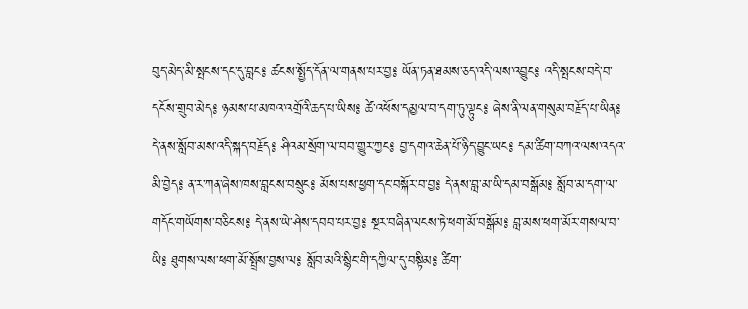བུད་མེད་མི་སྤངས་དང་དུ་བླང༔ ཚངས་སྤྱོད་དོན་ལ་གནས་པར་བྱ༔ ཡོན་ཏན་ཐམས་ཅད་འདི་ལས་འབྱུང༔ འདི་སྤངས་བདེ་བ་དངོས་གྲུབ་མེད༔ ཉམས་པ་མཁའ་འགྲོའི་ཆད་པ་ཡིས༔ ཚེ་འཕོས་དམྱལ་བ་དག་ཏུ་ལྟུང༔ ཞེས་ནི་ལན་གསུམ་བརྗོད་པ་ཡིན༔ དེ་ནས་སློབ་མས་འདི་སྐད་བརྗོད༔ ཤིའམ་སྲོག་ལ་བབ་གྱུར་ཀྱང༔ བྱ་དགའ་ཆེན་པོ་ཉིད་བྱུང་ཡང༔ དམ་ཚིག་བཀའ་ལས་འདའ་མི་བྱེད༔ ན་ར་ཀན་ཞེས་ཁས་བླངས་བསྲུང༔ མོས་པས་ཕྱག་དང་བསྐོར་བ་བྱ༔ དེ་ནས་བླ་མ་ཡི་དམ་བསྒོམ༔ སློབ་མ་དག་ལ་གདོང་གཡོགས་བཅིངས༔ དེ་ནས་ཡེ་ཤེས་དབབ་པར་བྱ༔ སྔར་བཞིན་ལངས་ཏེ་ཕག་མོ་བསྒོམ༔ བླ་མས་ཕག་མོར་གསལ་བ་ཡི༔ ཐུགས་ལས་ཕག་མོ་སྤྲོས་བྱས་ལ༔ སློབ་མའི་སྙིང་གི་དཀྱིལ་དུ་བསྟིམ༔ ཚིག་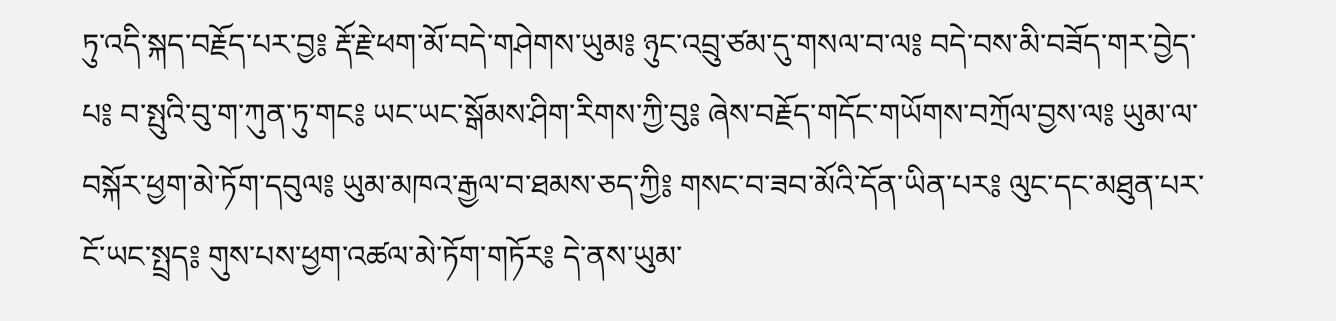ཏུ་འདི་སྐད་བརྗོད་པར་བྱ༔ རྡོ་རྗེ་ཕག་མོ་བདེ་གཤེགས་ཡུམ༔ ཉུང་འབྲུ་ཙམ་དུ་གསལ་བ་ལ༔ བདེ་བས་མི་བཟོད་གར་བྱེད་པ༔ བ་སྤུའི་བུ་ག་ཀུན་ཏུ་གང༔ ཡང་ཡང་སྒོམས་ཤིག་རིགས་ཀྱི་བུ༔ ཞེས་བརྗོད་གདོང་གཡོགས་བཀྲོལ་བྱས་ལ༔ ཡུམ་ལ་བསྐོར་ཕྱག་མེ་ཏོག་དབུལ༔ ཡུམ་མཁའ་རྒྱལ་བ་ཐམས་ཅད་ཀྱི༔ གསང་བ་ཟབ་མོའི་དོན་ཡིན་པར༔ ལུང་དང་མཐུན་པར་ངོ་ཡང་སྤྲད༔ གུས་པས་ཕྱག་འཚལ་མེ་ཏོག་གཏོར༔ དེ་ནས་ཡུམ་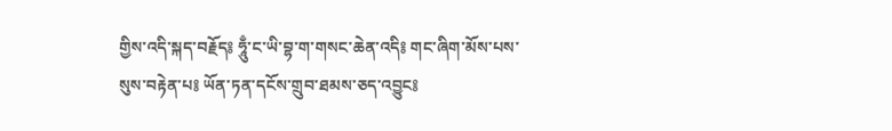གྱིས་འདི་སྐད་བརྗོད༔ ཧཱུྃ་ང་ཡི་བྷ་ག་གསང་ཆེན་འདི༔ གང་ཞིག་མོས་པས་སུས་བརྟེན་པ༔ ཡོན་ཏན་དངོས་གྲུབ་ཐམས་ཅད་འབྱུང༔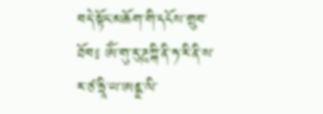བདེ་སྟོང་མཆོག་གི་དངོས་གྲུབ་ཐོབ༔ ཨོཾ་གུ་རུ་ཌཱཀྐི་ནི་ཧ་རི་ནི་ས་ར་ཙ་ཧྲཱི་ཡ་ཨནྫ་ལི་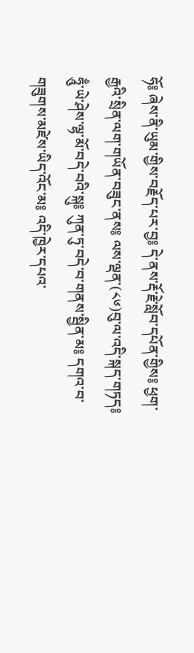ཧོ༔ ཞེས་ནི་ཡུམ་གྱིས་བརྗོད་པར་བྱ༔ དེ་ནས་རྡོ་རྗེ་སློབ་དཔོན་གྱིས༔ ཕྱག་རྒྱའི་སྲིན་ལག་གཡོན་བཟུང་ནས༔ ལས་ལྡན་(༨༦)བུ་ལ་འདི་སྐད་གཏད༔ ཧཱུྃ་ཡེ་ཤེས་ལྷ་མོ་བདེ་བའི་སྐུ༔ ཀུན་ཏུ་བདེ་བ་གནས་སྦྱིན་མ༔ དགའ་བ་གཟུགས་མཛེས་ཡིད་འོང་མ༔ འདི་ཁྱེར་དཔའ་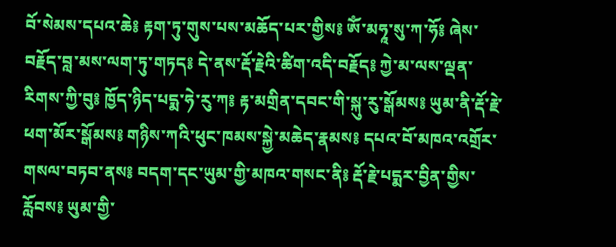བོ་སེམས་དཔའ་ཆེ༔ རྟག་ཏུ་གུས་པས་མཆོད་པར་གྱིས༔ ཨོཾ་མཧཱ་སུ་ཀ་ཧོ༔ ཞེས་བརྗོད་བླ་མས་ལག་ཏུ་གཏད༔ དེ་ནས་རྡོ་རྗེའི་ཚིག་འདི་བརྗོད༔ ཀྱེ་མ་ལས་ལྡན་རིགས་ཀྱི་བུ༔ ཁྱོད་ཉིད་པདྨ་ཧེ་རུ་ཀ༔ རྟ་མགྲིན་དབང་གི་སྐུ་རུ་སྒོམས༔ ཡུམ་ནི་རྡོ་རྗེ་ཕག་མོར་སྒོམས༔ གཉིས་ཀའི་ཕུང་ཁམས་སྐྱེ་མཆེད་རྣམས༔ དཔའ་བོ་མཁའ་འགྲོར་གསལ་བཏབ་ནས༔ བདག་དང་ཡུམ་གྱི་མཁའ་གསང་ནི༔ རྡོ་རྗེ་པདྨར་བྱིན་གྱིས་རློབས༔ ཡུམ་གྱི་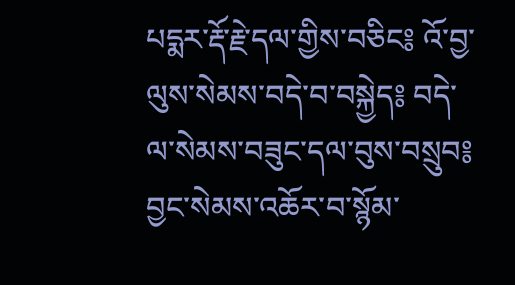པདྨར་རྡོ་རྗེ་དལ་གྱིས་བཅིང༔ འོ་བྱ་ལུས་སེམས་བདེ་བ་བསྐྱེད༔ བདེ་ལ་སེམས་བཟུང་དལ་བུས་བསྲུབ༔ བྱང་སེམས་འཆོར་བ་སྙོམ་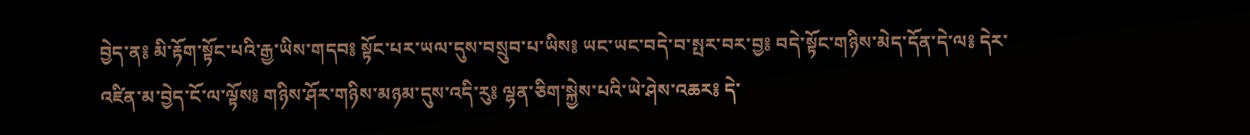བྱེད་ན༔ མི་རྟོག་སྟོང་པའི་རྒྱ་ཡིས་གདབ༔ སྟོང་པར་ཡལ་དུས་བསྲུབ་པ་ཡིས༔ ཡང་ཡང་བདེ་བ་སྤར་བར་བྱ༔ བདེ་སྟོང་གཉིས་མེད་དོན་དེ་ལ༔ དེར་འཛིན་མ་བྱེད་ངོ་ལ་ལྟོས༔ གཉིས་ཤོར་གཉིས་མཉམ་དུས་འདི་རུ༔ ལྷན་ཅིག་སྐྱེས་པའི་ཡེ་ཤེས་འཆར༔ དེ་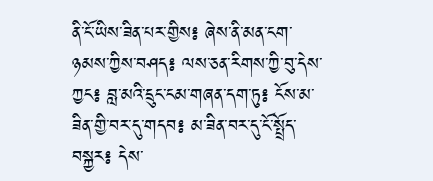ནི་ངོ་ཡིས་ཟིན་པར་གྱིས༔ ཞེས་ནི་མན་ངག་ཉམས་ཀྱིས་བཤད༔ ལས་ཅན་རིགས་ཀྱི་བུ་དེས་ཀྱང༔ བླ་མའི་དྲུང་ངམ་གཞན་དག་ཏུ༔ ངོས་མ་ཟིན་གྱི་བར་དུ་གདབ༔ མ་ཟིན་བར་དུ་ངོ་སྤྲོད་བསྐྱར༔ དེས་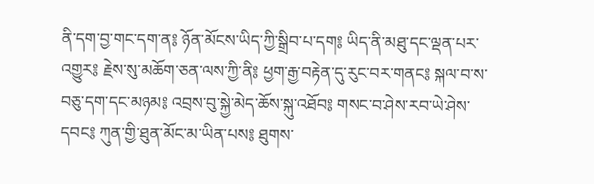ནི་དག་བྱ་གང་དག་ན༔ ཉོན་མོངས་ཡིད་ཀྱི་སྒྲིབ་པ་དག༔ ཡིད་ནི་མཐུ་དང་ལྡན་པར་འགྱུར༔ རྗེས་སུ་མཆོག་ཅན་ལས་ཀྱི་ནི༔ ཕྱག་རྒྱ་བརྟེན་དུ་རུང་བར་གནང༔ སྐལ་བ་ས་བཅུ་དག་དང་མཉམ༔ འབྲས་བུ་སྐྱེ་མེད་ཆོས་སྐུ་འཐོབ༔ གསང་བ་ཤེས་རབ་ཡེ་ཤེས་དབང༔ ཀུན་གྱི་ཐུན་མོང་མ་ཡིན་པས༔ ཐུགས་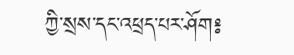ཀྱི་སྲས་དང་འཕྲད་པར་ཤོག༔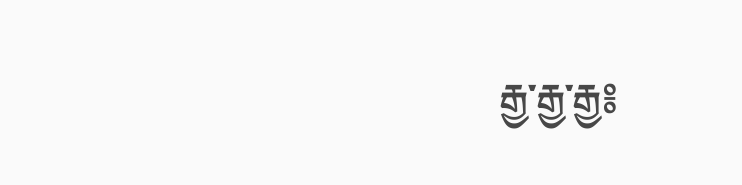རྒྱ་རྒྱ་རྒྱ༔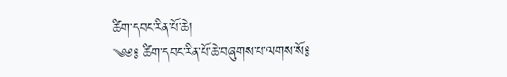ཚིག་དབང་རིན་པོ་ཆེ།
༄༅༔ ཚིག་དབང་རིན་པོ་ཆེ་བཞུགས་པ་ལགས་སོ༔